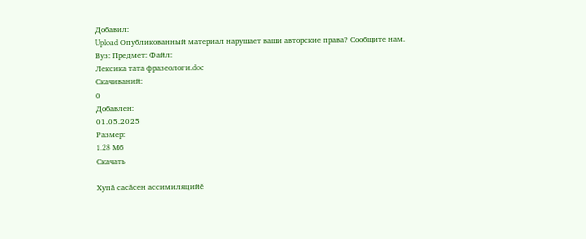Добавил:
Upload Опубликованный материал нарушает ваши авторские права? Сообщите нам.
Вуз: Предмет: Файл:
Лексика тата фразеологи.doc
Скачиваний:
0
Добавлен:
01.05.2025
Размер:
1.28 Mб
Скачать

Хупă сасăсен ассимиляцийĕ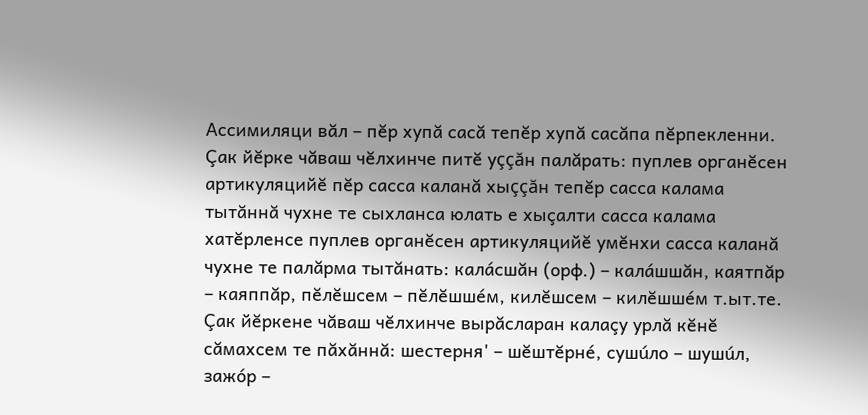Ассимиляци вăл – пĕр хупă сасă тепĕр хупă сасăпа пĕрпекленни. Çак йĕрке чăваш чĕлхинче питĕ уççăн палăрать: пуплев органĕсен артикуляцийĕ пĕр сасса каланă хыççăн тепĕр сасса калама тытăннă чухне те сыхланса юлать е хыçалти сасса калама хатĕрленсе пуплев органĕсен артикуляцийĕ умĕнхи сасса каланă чухне те палăрма тытăнать: калáсшăн (орф.) – калáшшăн, каятпăр – каяппăр, пĕлĕшсем – пĕлĕшшéм, килĕшсем – килĕшшéм т.ыт.те. Çак йĕркене чăваш чĕлхинче вырăсларан калаçу урлă кĕнĕ сăмахсем те пăхăннă: шестерня' – шĕштĕрнé, сушúло – шушúл, зажóр –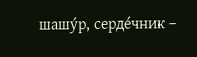шашýр, сердéчник –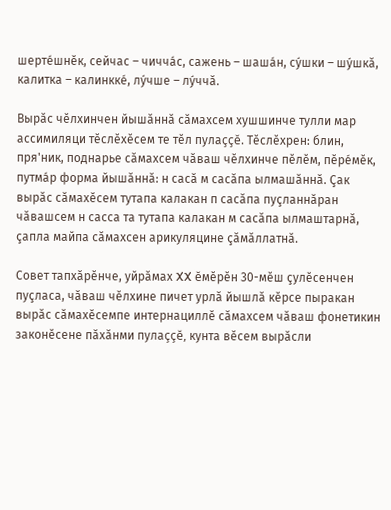шертéшнĕк, сейчас – чиччáс, сажень – шашáн, сýшки – шýшкă, калитка – калинккé, лýчше – лýччă.

Вырăс чĕлхинчен йышăннă сăмахсем хушшинче тулли мар ассимиляци тĕслĕхĕсем те тĕл пулаççĕ. Тĕслĕхрен: блин, пря'ник, поднарье сăмахсем чăваш чĕлхинче пĕлĕм, пĕрéмĕк, путмáр форма йышăннă: н сасă м сасăпа ылмашăннă. Çак вырăс сăмахĕсем тутапа калакан п сасăпа пуçланнăран чăвашсем н сасса та тутапа калакан м сасăпа ылмаштарнă, çапла майпа сăмахсен арикуляцине çăмăллатнă.

Совет тапхăрĕнче, уйрăмах XX ĕмĕрĕн 30-мĕш çулĕсенчен пуçласа, чăваш чĕлхине пичет урлă йышлă кĕрсе пыракан вырăс сăмахĕсемпе интернациллĕ сăмахсем чăваш фонетикин законĕсене пăхăнми пулаççĕ, кунта вĕсем вырăсли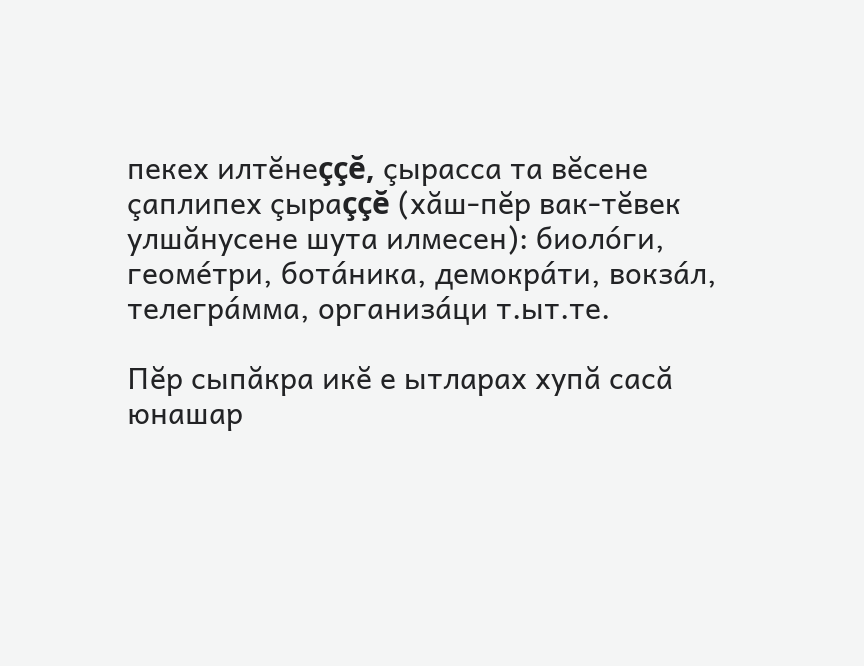пекех илтĕнеççĕ, çырасса та вĕсене çаплипех çыраççĕ (хăш-пĕр вак-тĕвек улшăнусене шута илмесен): биолóги, геомéтри, ботáника, демокрáти, вокзáл, телегрáмма, организáци т.ыт.те.

Пĕр сыпăкра икĕ е ытларах хупă сасă юнашар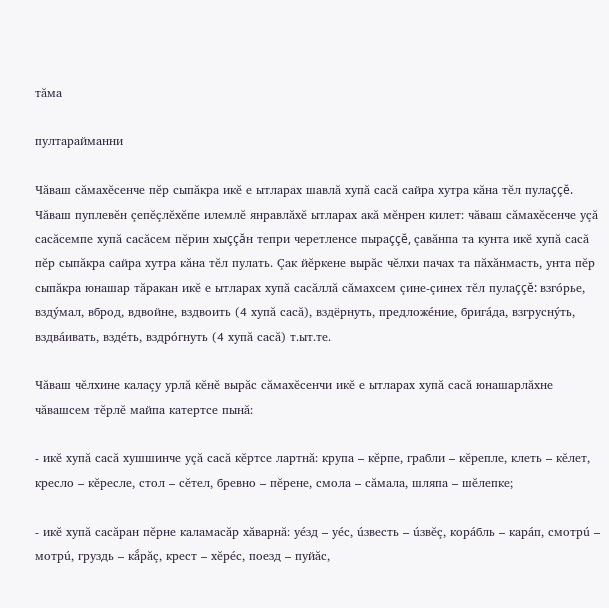тăма

пултарайманни

Чăваш сăмахĕсенче пĕр сыпăкра икĕ е ытларах шавлă хупă сасă сайра хутра кăна тĕл пулаççĕ. Чăваш пуплевĕн çепĕçлĕхĕпе илемлĕ янравлăхĕ ытларах акă мĕнрен килет: чăваш сăмахĕсенче уçă сасăсемпе хупă сасăсем пĕрин хыççăн тепри черетленсе пыраççĕ, çавăнпа та кунта икĕ хупă сасă пĕр сыпăкра сайра хутра кăна тĕл пулать. Çак йĕркене вырăс чĕлхи пачах та пăхăнмасть, унта пĕр сыпăкра юнашар тăракан икĕ е ытларах хупă сасăллă сăмахсем çине-çинех тĕл пулаççĕ: взгóрье, вздýмал, вброд, вдвойне, вздвоить (4 хупă сасă), вздёрнуть, предложéние, бригáда, взгруснýть, вздвáивать, вздéть, вздрóгнуть (4 хупă сасă) т.ыт.те.

Чăваш чĕлхине калаçу урлă кĕнĕ вырăс сăмахĕсенчи икĕ е ытларах хупă сасă юнашарлăхне чăвашсем тĕрлĕ майпа катертсе пынă:

- икĕ хупă сасă хушшинче уçă сасă кĕртсе лартнă: крупа – кĕрпе, грабли – кĕрепле, клеть – кĕлет, кресло – кĕресле, стол – сĕтел, бревно – пĕрене, смола – сăмала, шляпа – шĕлепке;

- икĕ хупă сасăран пĕрне каламасăр хăварнă: уéзд – уéс, úзвесть – úзвĕç, корáбль – карáп, смотрú – мотрú, груздь – кắрăç, крест – хĕрéс, поезд – пуйăс,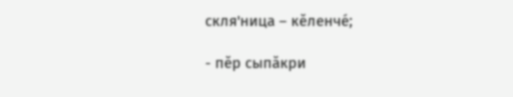скля'ница – кĕленчé;

- пĕр сыпăкри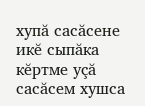хупă сасăсене икĕ сыпăка кĕртме уçă сасăсем хушса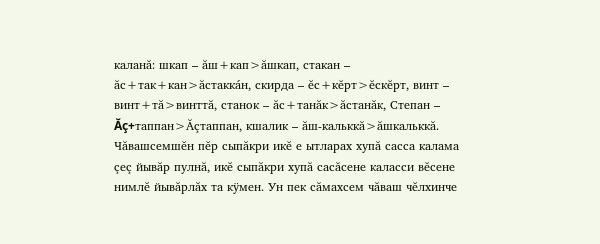каланă: шкап – ăш+кап>ăшкап, стакан – ăс+так+кан>ăстаккáн, скирда – ĕс+кĕрт>ĕскĕрт, винт – винт+тă>винттă, станок – ăс+танăк>ăстанăк, Степан – Ăç+таппан>Ăçтаппан, кшалик – ăш-кальккă>ăшкальккă. Чăвашсемшĕн пĕр сыпăкри икĕ е ытларах хупă сасса калама çеç йывăр пулнă, икĕ сыпăкри хупă сасăсене каласси вĕсене нимлĕ йывăрлăх та кÿмен. Ун пек сăмахсем чăваш чĕлхинче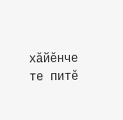хăйĕнче те питĕ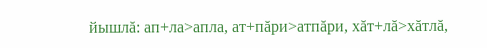йышлă: ап+ла>апла, ат+пăри>атпăри, хăт+лă>хăтлă,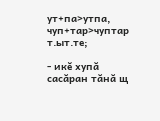ут+па>утпа, чуп+тар>чуптар т.ыт.те;

- икĕ хупă сасăран тăнă щ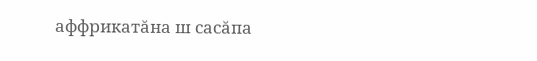аффрикатăна ш сасăпа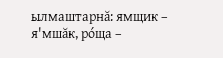ылмаштарнă: ямщик – я'мшăк, рóща –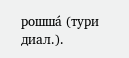рошшá (тури диал.).